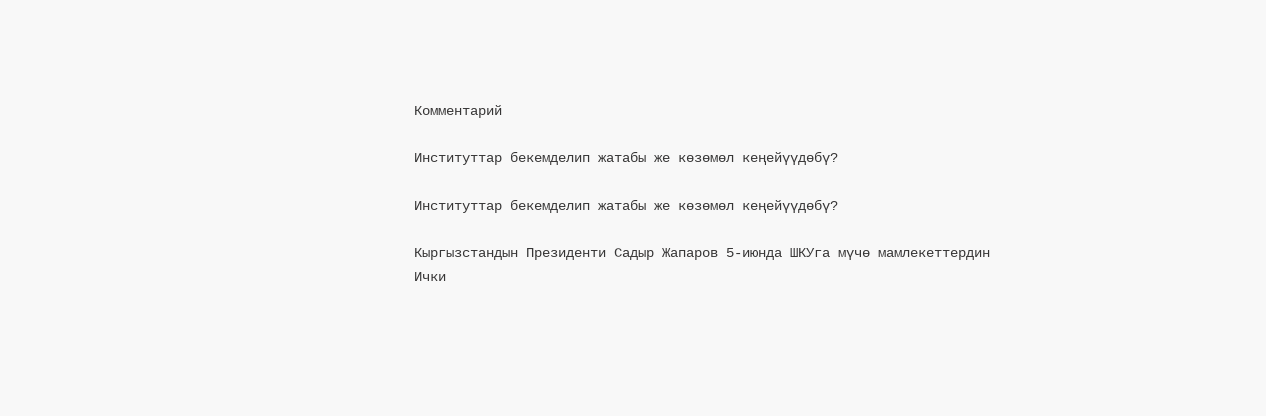Комментарий

Институттар бекемделип жатабы же көзөмөл кеңейүүдөбү?

Институттар бекемделип жатабы же көзөмөл кеңейүүдөбү?

Кыргызстандын Президенти Садыр Жапаров 5-июнда ШКУга мүчө мамлекеттердин Ички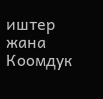иштер жана Коомдук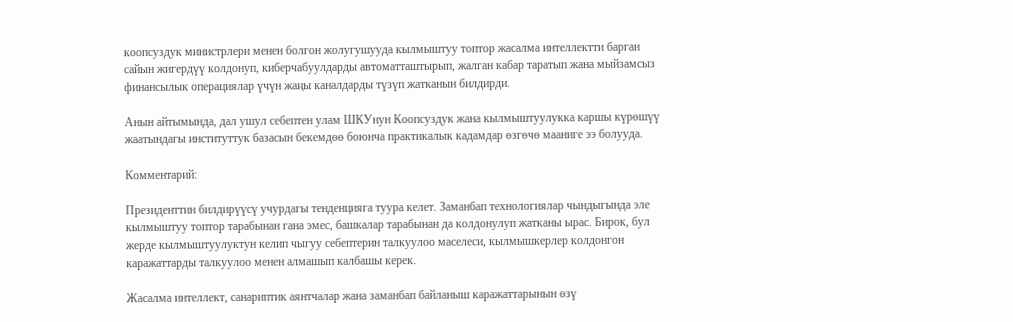коопсуздук министрлери менен болгон жолугушууда кылмыштуу топтор жасалма интеллектти барган сайын жигердүү колдонуп, киберчабуулдарды автоматташтырып, жалган кабар таратып жана мыйзамсыз финансылык операциялар үчүн жаңы каналдарды түзүп жатканын билдирди.

Анын айтымында, дал ушул себептен улам ШКУнун Коопсуздук жана кылмыштуулукка каршы күрөшүү жаатындагы институттук базасын бекемдөө боюнча практикалык кадамдар өзгөчө мааниге ээ болууда.

Комментарий:

Президенттин билдирүүсү учурдагы тенденцияга туура келет. Заманбап технологиялар чындыгында эле кылмыштуу топтор тарабынан гана эмес, башкалар тарабынан да колдонулуп жатканы ырас. Бирок, бул жерде кылмыштуулуктун келип чыгуу себептерин талкуулоо маселеси, кылмышкерлер колдонгон каражаттарды талкуулоо менен алмашып калбашы керек.

Жасалма интеллект, санариптик аянтчалар жана заманбап байланыш каражаттарынын өзү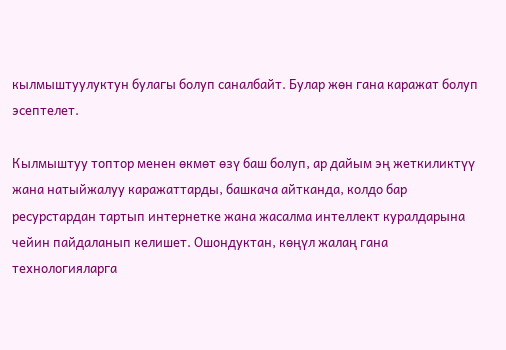кылмыштуулуктун булагы болуп саналбайт. Булар жөн гана каражат болуп эсептелет.

Кылмыштуу топтор менен өкмөт өзү баш болуп, ар дайым эң жеткиликтүү жана натыйжалуу каражаттарды, башкача айтканда, колдо бар ресурстардан тартып интернетке жана жасалма интеллект куралдарына чейин пайдаланып келишет. Ошондуктан, көңүл жалаң гана технологияларга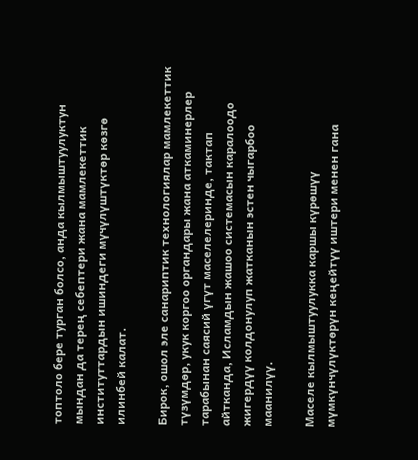топтоло бере турган болсо, анда кылмыштуулуктун мындан да терең себептери жана мамлекеттик институттардын ишиндеги мүчүлүштүктөр көзгө илинбей калат.

Бирок, ошол эле санариптик технологиялар мамлекеттик түзүмдөр, укук коргоо органдары жана аткаминерлер тарабынан саясий үгүт маселелеринде, тактап айтканда, Исламдын жашоо системасын каралоодо жигердүү колдонулуп жатканын эстен чыгарбоо маанилүү.

Маселе кылмыштуулукка каршы күрөшүү мүмкүнчүлүктөрүн кеңейтүү иштери менен гана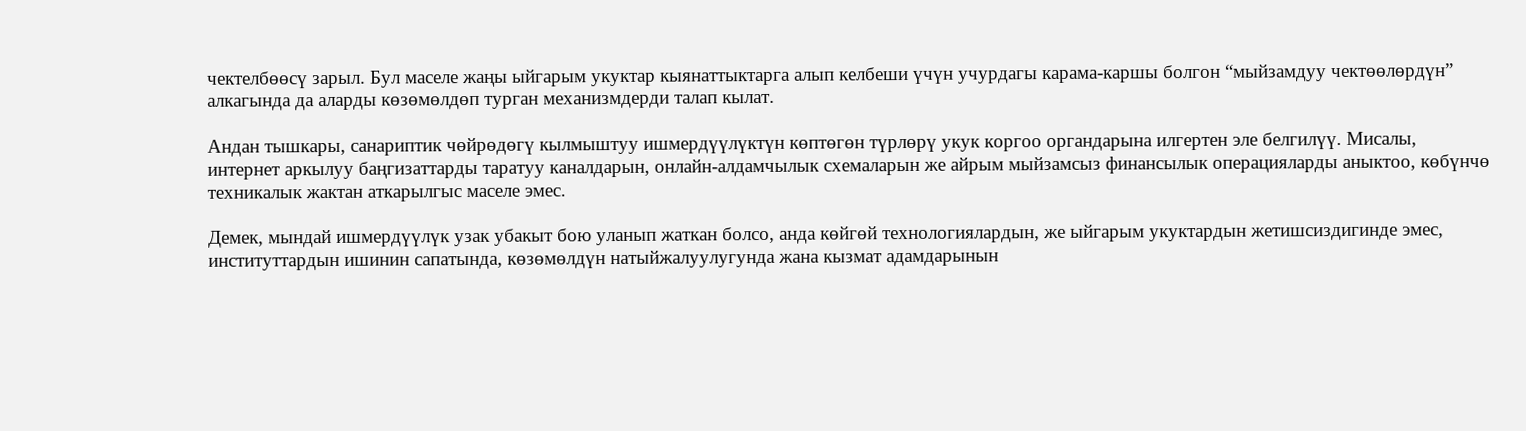чектелбөөсү зарыл. Бул маселе жаңы ыйгарым укуктар кыянаттыктарга алып келбеши үчүн учурдагы карама-каршы болгон “мыйзамдуу чектөөлөрдүн” алкагында да аларды көзөмөлдөп турган механизмдерди талап кылат.

Андан тышкары, санариптик чөйрөдөгү кылмыштуу ишмердүүлүктүн көптөгөн түрлөрү укук коргоо органдарына илгертен эле белгилүү. Мисалы, интернет аркылуу баңгизаттарды таратуу каналдарын, онлайн-алдамчылык схемаларын же айрым мыйзамсыз финансылык операцияларды аныктоо, көбүнчө техникалык жактан аткарылгыс маселе эмес.

Демек, мындай ишмердүүлүк узак убакыт бою уланып жаткан болсо, анда көйгөй технологиялардын, же ыйгарым укуктардын жетишсиздигинде эмес, институттардын ишинин сапатында, көзөмөлдүн натыйжалуулугунда жана кызмат адамдарынын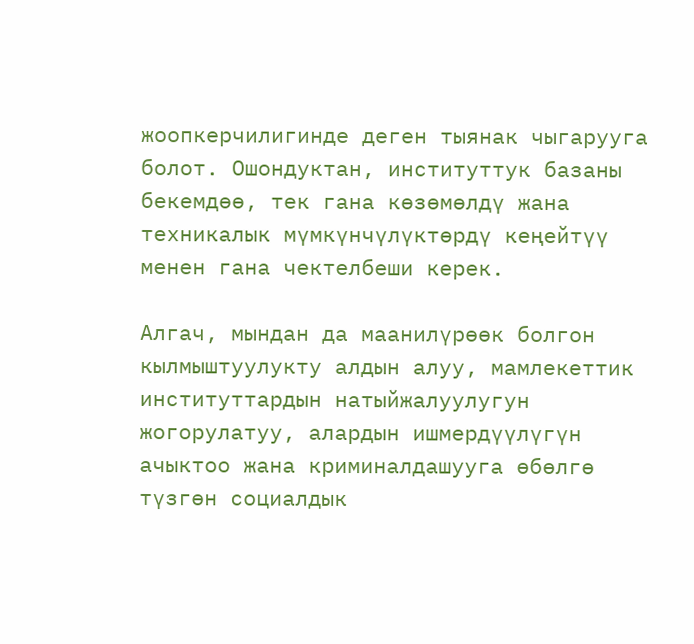жоопкерчилигинде деген тыянак чыгарууга болот. Ошондуктан, институттук базаны бекемдөө, тек гана көзөмөлдү жана техникалык мүмкүнчүлүктөрдү кеңейтүү менен гана чектелбеши керек.

Алгач, мындан да маанилүрөөк болгон кылмыштуулукту алдын алуу, мамлекеттик институттардын натыйжалуулугун жогорулатуу, алардын ишмердүүлүгүн ачыктоо жана криминалдашууга өбөлгө түзгөн социалдык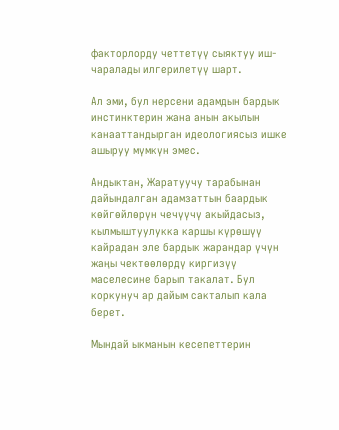факторлорду четтетүү сыяктуу иш-чаралады илгерилетүү шарт.

Ал эми, бул нерсени адамдын бардык инстинктерин жана анын акылын канааттандырган идеологиясыз ишке ашыруу мүмкүн эмес.

Андыктан, Жаратуучу тарабынан дайындалган адамзаттын баардык көйгөйлөрүн чечүүчү акыйдасыз, кылмыштуулукка каршы күрөшүү кайрадан эле бардык жарандар үчүн жаңы чектөөлөрдү киргизүү маселесине барып такалат. Бул коркунуч ар дайым сакталып кала берет.

Мындай ыкманын кесепеттерин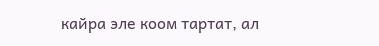кайра эле коом тартат, ал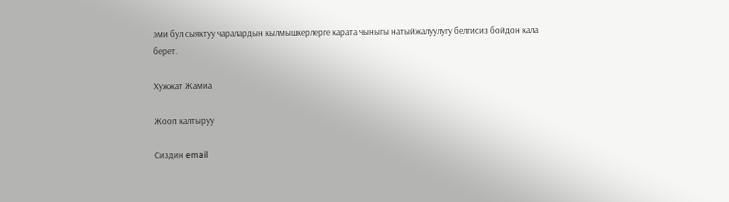эми бул сыяктуу чаралардын кылмышкерлерге карата чыныгы натыйжалуулугу белгисиз бойдон кала берет.

Хужжат Жамиа

Жооп калтыруу

Сиздин email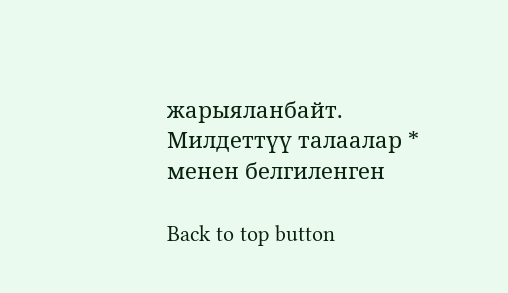жарыяланбайт. Милдеттүү талаалар * менен белгиленген

Back to top button